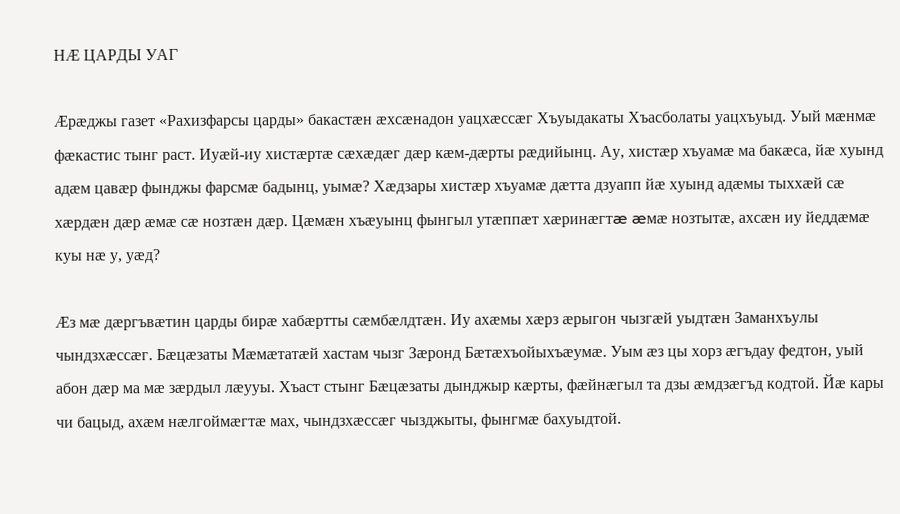НÆ ЦАРДЫ УАГ

Æрæджы газет «Рахизфарсы царды» бакастæн æхсæнадон уацхæссæг Хъуыдакаты Хъасболаты уацхъуыд. Уый мæнмæ фæкастис тынг раст. Иуæй-иу хистæртæ сæхæдæг дæр кæм-дæрты рæдийынц. Ау, хистæр хъуамæ ма бакæса, йæ хуынд адæм цавæр фынджы фарсмæ бадынц, уымæ? Хæдзары хистæр хъуамæ дæтта дзуапп йæ хуынд адæмы тыххæй сæ хæрдæн дæр æмæ сæ нозтæн дæр. Цæмæн хъæуынц фынгыл утæппæт хæринæгтæ æмæ нозтытæ, ахсæн иу йеддæмæ куы нæ у, уæд?

Æз мæ дæргъвæтин царды бирæ хабæртты сæмбæлдтæн. Иу ахæмы хæрз æрыгон чызгæй уыдтæн Заманхъулы чындзхæссæг. Бæцæзаты Мæмæтатæй хастам чызг Зæронд Бæтæхъойыхъæумæ. Уым æз цы хорз æгъдау федтон, уый абон дæр ма мæ зæрдыл лæууы. Хъаст стынг Бæцæзаты дынджыр кæрты, фæйнæгыл та дзы æмдзæгъд кодтой. Йæ кары чи бацыд, ахæм нæлгоймæгтæ мах, чындзхæссæг чызджыты, фынгмæ бахуыдтой.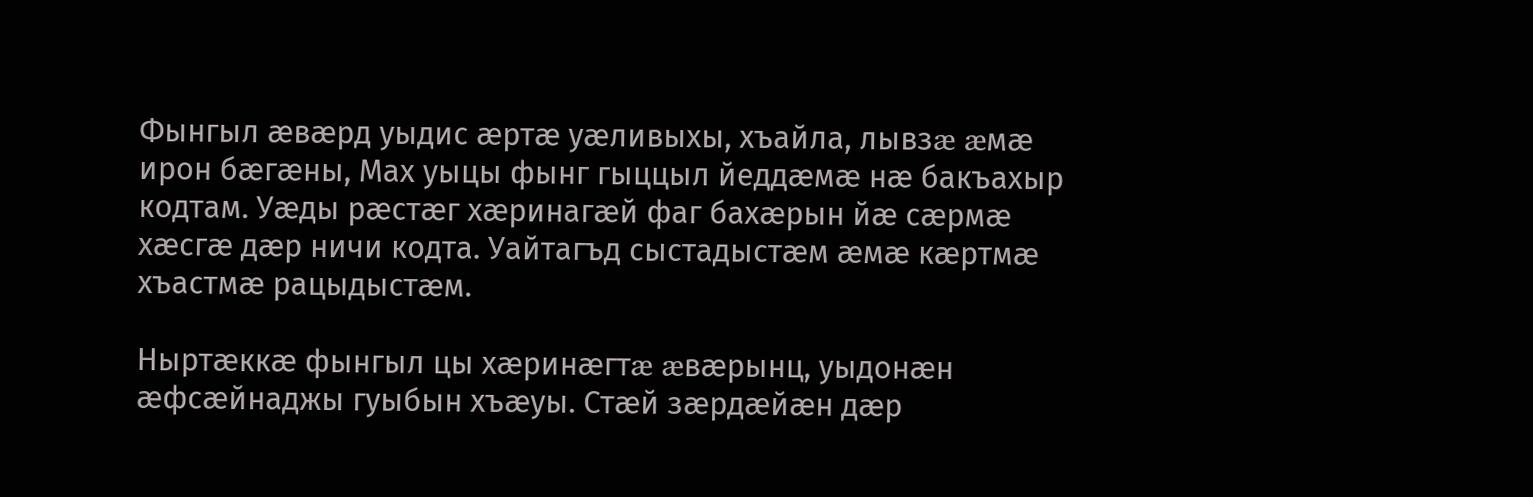Фынгыл æвæрд уыдис æртæ уæливыхы, хъайла, лывзæ æмæ ирон бæгæны, Мах уыцы фынг гыццыл йеддæмæ нæ бакъахыр кодтам. Уæды рæстæг хæринагæй фаг бахæрын йæ сæрмæ хæсгæ дæр ничи кодта. Уайтагъд сыстадыстæм æмæ кæртмæ хъастмæ рацыдыстæм.

Ныртæккæ фынгыл цы хæринæгтæ æвæрынц, уыдонæн æфсæйнаджы гуыбын хъæуы. Стæй зæрдæйæн дæр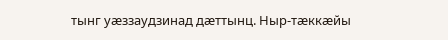тынг уæззаудзинад дæттынц. Ныр-тæккæйы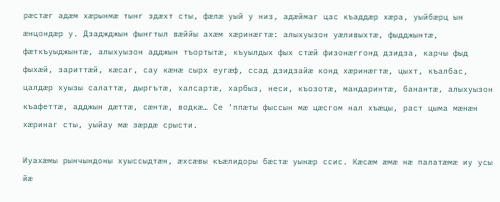рæстæг адæм хæрынмæ тынг здæхт сты, фæлæ уый у низ, адæймаг цас къаддæр хæра, уыйбæрц ын æнцондæр у. Дзаджджын фынгтыл вæййы ахæм хæринæгтæ: алыхуызон уæливыхтæ, фыдджынтæ, фæткъуыджынтæ, алыхуызон адджын тъортытæ, къуылдых фых стæй физонæггонд дзидза, карчы фыд фыхæй, зариттæй, кæсаг, сау кæнæ сырх еугæф, ссад дзидзайæ конд хæринæгтæ, цыхт, къалбас, цалдæр хуызы салаттæ, дыргътæ, халсартæ, харбыз, неси, къозотæ, мандаринтæ, банантæ, алыхуызон къафеттæ, адджын дæттæ, сæнтæ, водкæ… Се ‘ппæты фыссын мæ цæсгом нал хъæцы, раст цыма мæнæн хæринаг сты, уыйау мæ зæрдæ срысти.

Иуахæмы рынчындоны хуыссыдтæн, æхсæвы къæлидоры бæстæ уынæр ссис. Кæсæм æмæ нæ палатæмæ иу усы йæ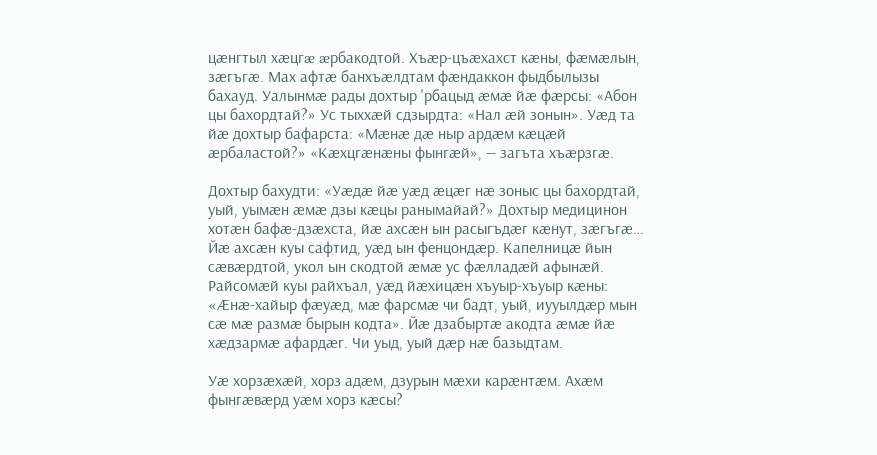цæнгтыл хæцгæ æрбакодтой. Хъæр-цъæхахст кæны, фæмæлын, зæгъгæ. Мах афтæ банхъæлдтам фæндаккон фыдбылызы бахауд. Уалынмæ рады дохтыр 'рбацыд æмæ йæ фæрсы: «Абон цы бахордтай?» Ус тыххæй сдзырдта: «Нал æй зонын». Уæд та йæ дохтыр бафарста: «Мæнæ дæ ныр ардæм кæцæй æрбаластой?» «Кæхцгæнæны фынгæй», — загъта хъæрзгæ.

Дохтыр бахудти: «Уæдæ йæ уæд æцæг нæ зоныс цы бахордтай, уый, уымæн æмæ дзы кæцы ранымайай?» Дохтыр медицинон хотæн бафæ-дзæхста, йæ ахсæн ын расыгъдæг кæнут, зæгъгæ… Йæ ахсæн куы сафтид, уæд ын фенцондæр. Капелницæ йын сæвæрдтой, укол ын скодтой æмæ ус фæлладæй афынæй. Райсомæй куы райхъал, уæд йæхицæн хъуыр-хъуыр кæны: «Æнæ-хайыр фæуæд, мæ фарсмæ чи бадт, уый, иууылдæр мын сæ мæ размæ бырын кодта». Йæ дзабыртæ акодта æмæ йæ хæдзармæ афардæг. Чи уыд, уый дæр нæ базыдтам.

Уæ хорзæхæй, хорз адæм, дзурын мæхи карæнтæм. Ахæм фынгæвæрд уæм хорз кæсы?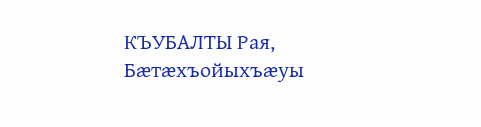КЪУБАЛТЫ Рая, Бæтæхъойыхъæуы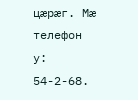цæрæг. Мæ телефон у: 54-2-68.